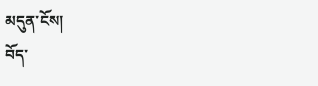མདུན་ངོས།
བོད་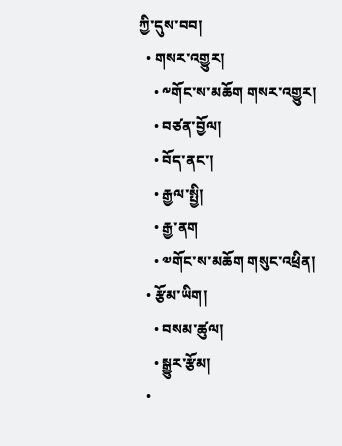ཀྱི་དུས་བབ།
  • གསར་འགྱུར།
    • ༸གོང་ས་མཆོག གསར་འགྱུར།
    • བཙན་བྱོལ།
    • བོད་ནང་།
    • རྒྱལ་སྤྱི།
    • རྒྱ་ནག
    • ༧གོང་ས་མཆོག གསུང་འཕྲིན།
  • རྩོམ་ཡིག།
    • བསམ་ཚུལ།
    • སྒྱུར་རྩོམ།
  •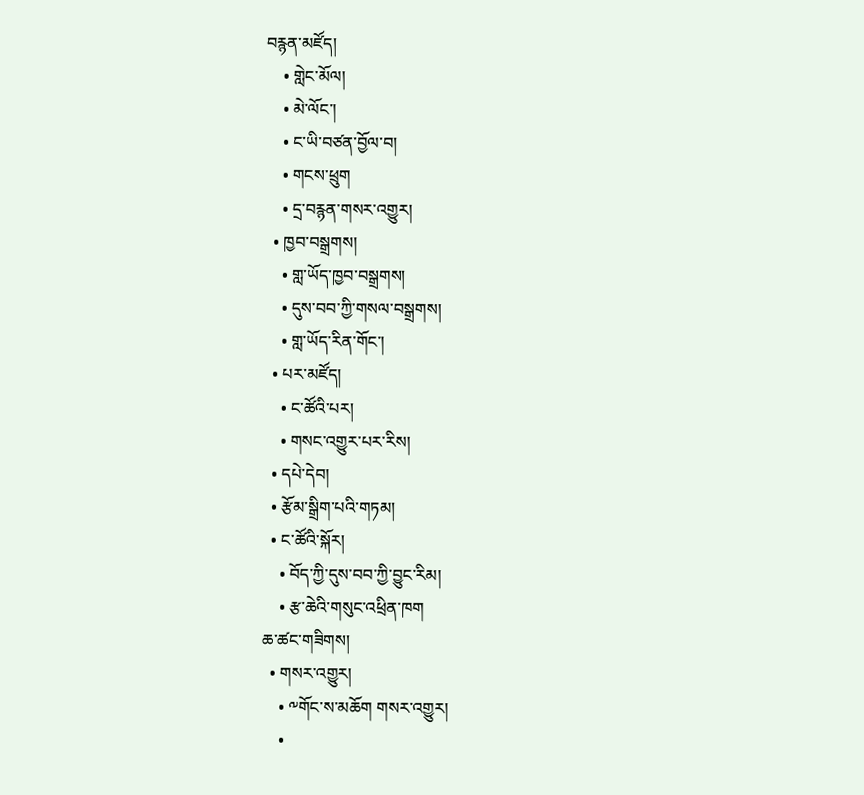བརྙན་མཛོད།
    • གླེང་མོལ།
    • མེ་ལོང་།
    • ང་ཡི་བཙན་བྱོལ་བ།
    • གངས་ཕྲུག
    • དྲ་བརྙན་གསར་འགྱུར།
  • ཁྱབ་བསྒྲགས།
    • གླ་ཡོད་ཁྱབ་བསྒྲགས།
    • དུས་བབ་ཀྱི་གསལ་བསྒྲགས།
    • གླ་ཡོད་རིན་གོང་།
  • པར་མཛོད།
    • ང་ཚོའི་པར།
    • གསང་འགྱུར་པར་རིས།
  • དཔེ་དེབ།
  • རྩོམ་སྒྲིག་པའི་གཏམ།
  • ང་ཚོའི་སྐོར།
    • བོད་ཀྱི་དུས་བབ་ཀྱི་བྱུང་རིམ།
    • རྩ་ཆེའི་གསུང་འཕྲིན་ཁག
ཆ་ཚང་གཟིགས།
  • གསར་འགྱུར།
    • ༸གོང་ས་མཆོག གསར་འགྱུར།
    •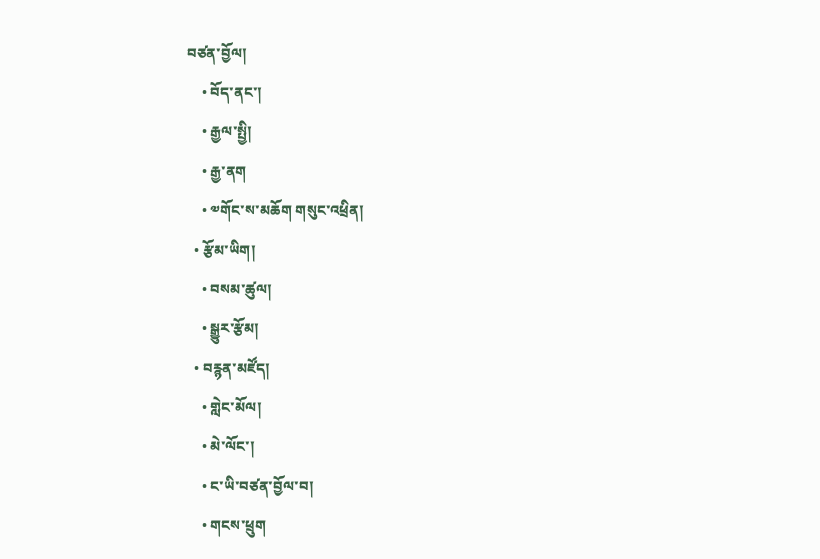བཙན་བྱོལ།
    • བོད་ནང་།
    • རྒྱལ་སྤྱི།
    • རྒྱ་ནག
    • ༧གོང་ས་མཆོག གསུང་འཕྲིན།
  • རྩོམ་ཡིག།
    • བསམ་ཚུལ།
    • སྒྱུར་རྩོམ།
  • བརྙན་མཛོད།
    • གླེང་མོལ།
    • མེ་ལོང་།
    • ང་ཡི་བཙན་བྱོལ་བ།
    • གངས་ཕྲུག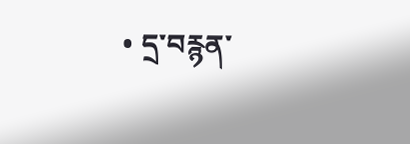• དྲ་བརྙན་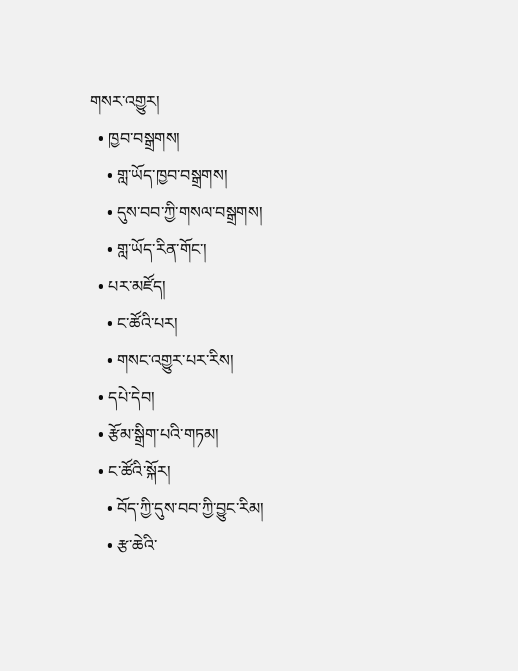གསར་འགྱུར།
  • ཁྱབ་བསྒྲགས།
    • གླ་ཡོད་ཁྱབ་བསྒྲགས།
    • དུས་བབ་ཀྱི་གསལ་བསྒྲགས།
    • གླ་ཡོད་རིན་གོང་།
  • པར་མཛོད།
    • ང་ཚོའི་པར།
    • གསང་འགྱུར་པར་རིས།
  • དཔེ་དེབ།
  • རྩོམ་སྒྲིག་པའི་གཏམ།
  • ང་ཚོའི་སྐོར།
    • བོད་ཀྱི་དུས་བབ་ཀྱི་བྱུང་རིམ།
    • རྩ་ཆེའི་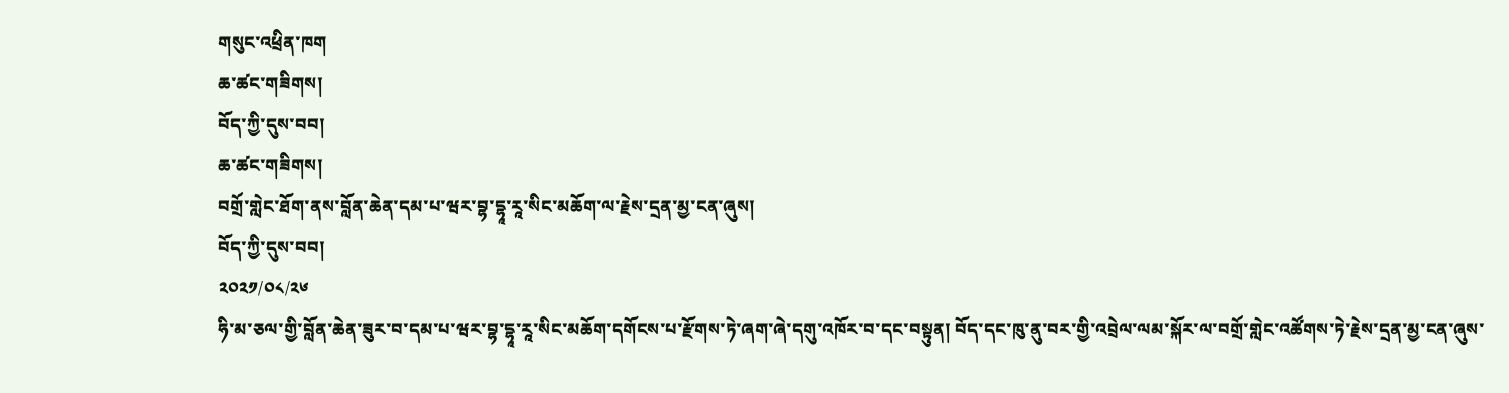གསུང་འཕྲིན་ཁག
ཆ་ཚང་གཟིགས།
བོད་ཀྱི་དུས་བབ།
ཆ་ཚང་གཟིགས།
བགྲོ་གླེང་ཐོག་ནས་བློན་ཆེན་དམ་པ་ཝར་བྷ་དྷཱ་རཱ་སིང་མཆོག་ལ་རྗེས་དྲན་མྱ་ངན་ཞུས།
བོད་ཀྱི་དུས་བབ།
༢༠༢༡/༠༨/༢༦
ཧི་མ་ཅལ་གྱི་བློན་ཆེན་ཟུར་བ་དམ་པ་ཝར་བྷ་དྷཱ་རཱ་སིང་མཆོག་དགོངས་པ་རྫོགས་ཏེ་ཞག་ཞེ་དགུ་འཁོར་བ་དང་བསྟུན། བོད་དང་ཁུ་ནུ་བར་གྱི་འབྲེལ་ལམ་སྐོར་ལ་བགྲོ་གླེང་འཚོགས་ཏེ་རྗེས་དྲན་མྱ་ངན་ཞུས་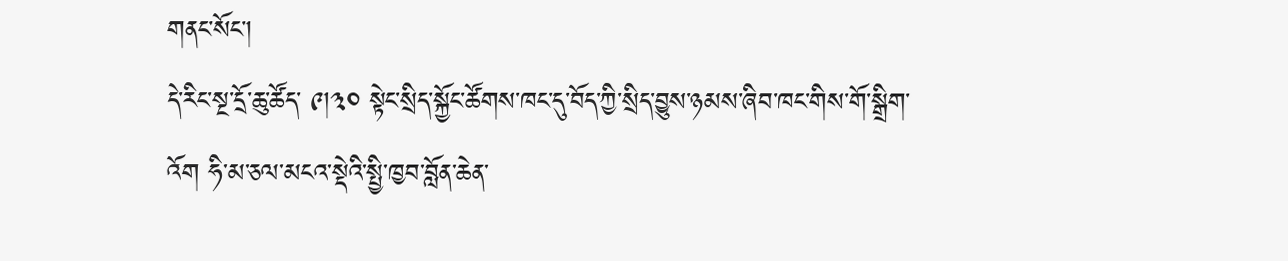གནང་སོང་།
དེ་རིང་སྔ་དྲོ་ཆུ་ཚོད་ ༩།༣༠ སྟེང་སྲིད་སྐྱོང་ཚོགས་ཁང་དུ་བོད་ཀྱི་སྲིད་བྱུས་ཉམས་ཞིབ་ཁང་གིས་གོ་སྒྲིག་འོག ཧི་མ་ཅལ་མངའ་སྡེའི་སྤྱི་ཁྱབ་བློན་ཆེན་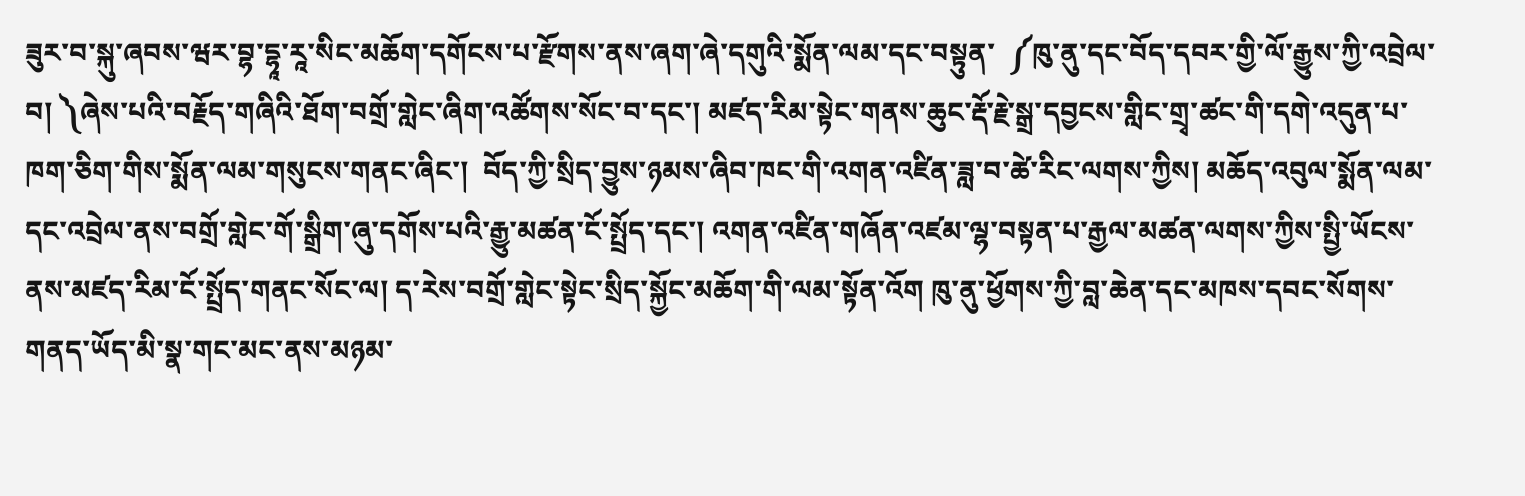ཟུར་བ་སྐུ་ཞབས་ཝར་བྷ་དྷཱ་རཱ་སིང་མཆོག་དགོངས་པ་རྫོགས་ནས་ཞག་ཞེ་དགུའི་སྨོན་ལམ་དང་བསྟུན་  ༼ཁུ་ནུ་དང་བོད་དབར་གྱི་ལོ་རྒྱུས་ཀྱི་འབྲེལ་བ། ༽ཞེས་པའི་བརྗོད་གཞིའི་ཐོག་བགྲོ་གླེང་ཞིག་འཚོགས་སོང་བ་དང་། མཛད་རིམ་སྟེང་གནས་ཆུང་རྡོ་རྗེ་སྒྲ་དབྱངས་གླིང་གྲྭ་ཚང་གི་དགེ་འདུན་པ་ཁག་ཅིག་གིས་སྨོན་ལམ་གསུངས་གནང་ཞིང་།  བོད་ཀྱི་སྲིད་བྱུས་ཉམས་ཞིབ་ཁང་གི་འགན་འཛིན་ཟླ་བ་ཚེ་རིང་ལགས་ཀྱིས། མཆོད་འབུལ་སྨོན་ལམ་དང་འབྲེལ་ནས་བགྲོ་གླེང་གོ་སྒྲིག་ཞུ་དགོས་པའི་རྒྱུ་མཚན་ངོ་སྤྲོད་དང་། འགན་འཛིན་གཞོན་འཛམ་ལྷ་བསྟན་པ་རྒྱལ་མཚན་ལགས་ཀྱིས་སྤྱི་ཡོངས་ནས་མཛད་རིམ་ངོ་སྤྲོད་གནང་སོང་ལ། ད་རེས་བགྲོ་གླེང་སྟེང་སྲིད་སྐྱོང་མཆོག་གི་ལམ་སྟོན་འོག ཁུ་ནུ་ཕྱོགས་ཀྱི་བླ་ཆེན་དང་མཁས་དབང་སོགས་གནད་ཡོད་མི་སྣ་གང་མང་ནས་མཉམ་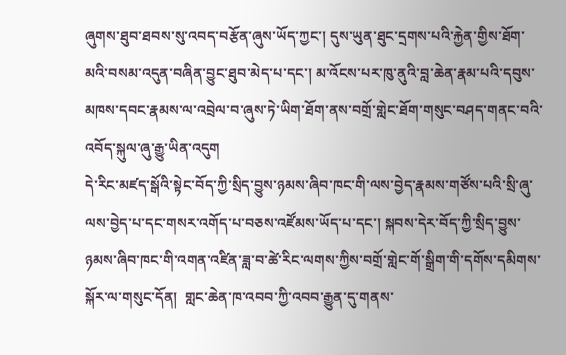ཞུགས་ཐུབ་ཐབས་སུ་འབད་བརྩོན་ཞུས་ཡོད་ཀྱང་། དུས་ཡུན་ཐུང་དྲགས་པའི་རྐྱེན་གྱིས་ཐོག་མའི་བསམ་འདུན་བཞིན་བྱུང་ཐུབ་མེད་པ་དང་། མ་འོངས་པར་ཁུ་ནུའི་བླ་ཆེན་རྣམ་པའི་དབུས་མཁས་དབང་རྣམས་ལ་འབྲེལ་བ་ཞུས་ཏེ་ཡིག་ཐོག་ནས་བགྲོ་གླེང་ཐོག་གསུང་བཤད་གནང་བའི་འབོད་སྐུལ་ཞུ་རྒྱུ་ཡིན་འདུག
དེ་རིང་མཛད་སྒོའི་སྟེང་བོད་ཀྱི་སྲིད་བྱུས་ཉམས་ཞིབ་ཁང་གི་ལས་བྱེད་རྣམས་གཙོས་པའི་སྲི་ཞུ་ལས་བྱེད་པ་དང་གསར་འགོད་པ་བཅས་འཛོམས་ཡོད་པ་དང་། སྐབས་དེར་བོད་ཀྱི་སྲིད་བྱུས་ཉམས་ཞིབ་ཁང་གི་འགན་འཛིན་ཟླ་བ་ཚེ་རིང་ལགས་ཀྱིས་བགྲོ་གླེང་གོ་སྒྲིག་གི་དགོས་དམིགས་སྐོར་ལ་གསུང་དོན།  གླང་ཆེན་ཁ་འབབ་ཀྱི་འབབ་རྒྱུན་དུ་གནས་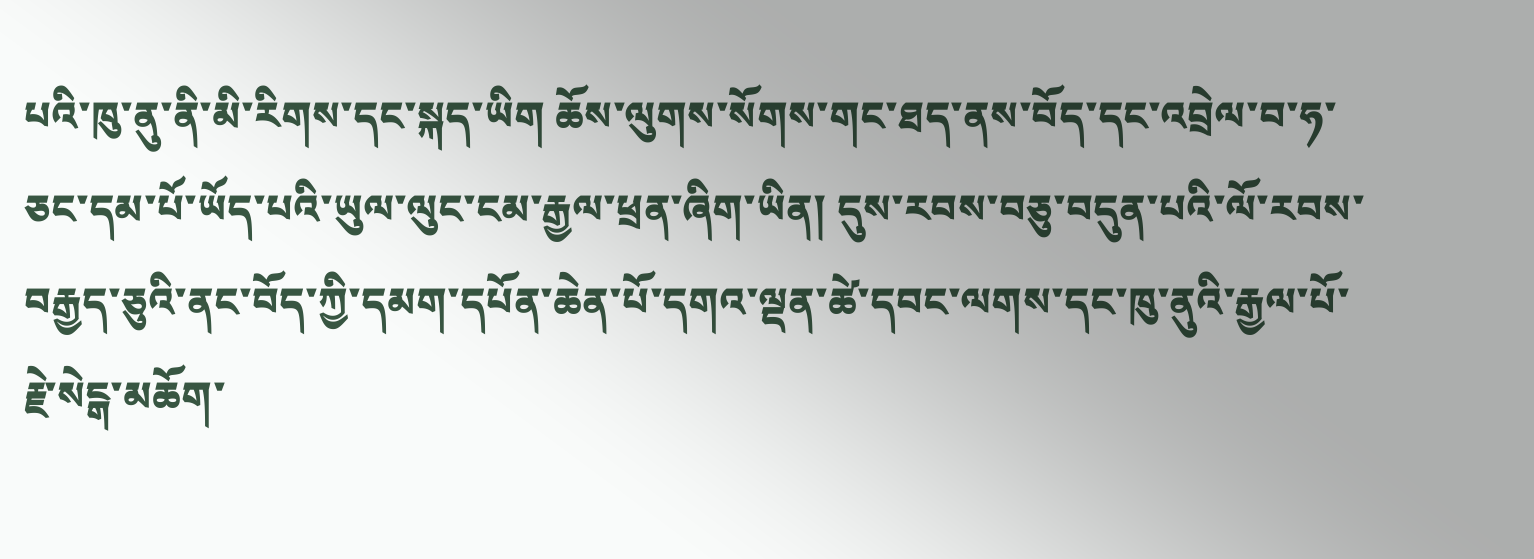པའི་ཁུ་ནུ་ནི་མི་རིགས་དང་སྐད་ཡིག ཆོས་ལུགས་སོགས་གང་ཐད་ནས་བོད་དང་འབྲེལ་བ་ཧ་ཅང་དམ་པོ་ཡོད་པའི་ཡུལ་ལུང་ངམ་རྒྱལ་ཕྲན་ཞིག་ཡིན། དུས་རབས་བཅུ་བདུན་པའི་ལོ་རབས་བརྒྱད་ཅུའི་ནང་བོད་ཀྱི་དམག་དཔོན་ཆེན་པོ་དགའ་ལྡན་ཚེ་དབང་ལགས་དང་ཁུ་ནུའི་རྒྱལ་པོ་རྗེ་སེངྒ་མཆོག་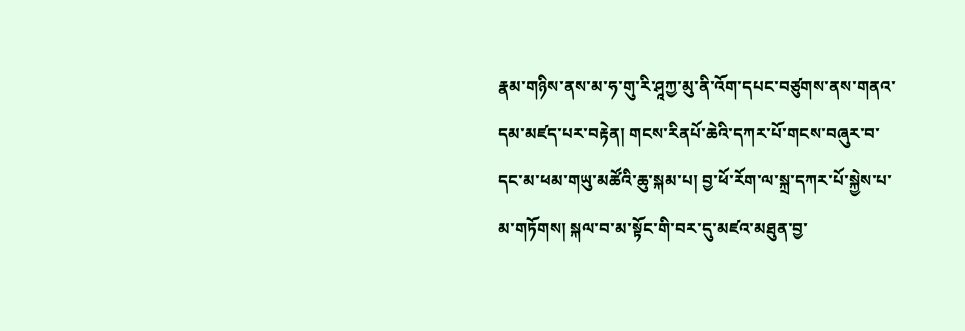རྣམ་གཉིས་ནས་མ་ཧ་གུ་རི་ཤཱཀྱ་མུ་ནི་འོག་དཔང་བཙུགས་ནས་གནའ་དམ་མཛད་པར་བརྟེན། གངས་རིནཔོ་ཆེའི་དཀར་པོ་གངས་བཞུར་བ་དང་མ་ཕམ་གཡུ་མཚོའི་ཆུ་སྐམ་པ། བྱ་ཕོ་རོག་ལ་སྐྲ་དཀར་པོ་སྐྱེས་པ་མ་གཏོགས། སྐལ་བ་མ་སྟོང་གི་བར་དུ་མཛའ་མཐུན་བྱ་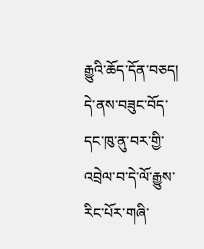རྒྱུའི་ཆོད་དོན་བཅད།
དེ་ནས་བཟུང་བོད་དང་ཁུ་ནུ་བར་གྱི་འབྲེལ་བ་དེ་ལོ་རྒྱུས་རིང་པོར་གཞི་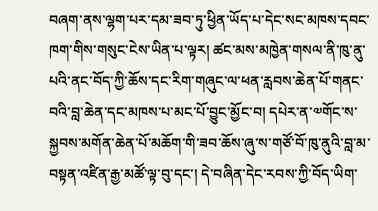བཞག་ནས་ལྷག་པར་དམ་ཟབ་ཏུ་ཕྱིན་ཡོད་པ་དེང་སང་མཁས་དབང་ཁག་གིས་གསུང་ངེས་ཡིན་པ་ལྟར། ཚང་མས་མཁྱེན་གསལ་ནི་ཁུ་ནུ་པའི་ནང་བོད་ཀྱི་ཆོས་དང་རིག་གཞུང་ལ་ཕན་རླབས་ཆེན་པོ་གནང་བའི་བླ་ཆེན་དང་མཁས་པ་མང་པོ་བྱུང་མྱོང་བ། དཔེར་ན་༧གོང་ས་སྐྱབས་མགོན་ཆེན་པོ་མཆོག་གི་ཟབ་ཆོས་ཞུ་ས་གཙོ་བོ་ཁུ་ནུའི་བླ་མ་བསྟན་འཛིན་རྒྱ་མཚོ་ལྟ་བུ་དང་། དེ་བཞིན་དེང་རབས་ཀྱི་བོད་ཡིག་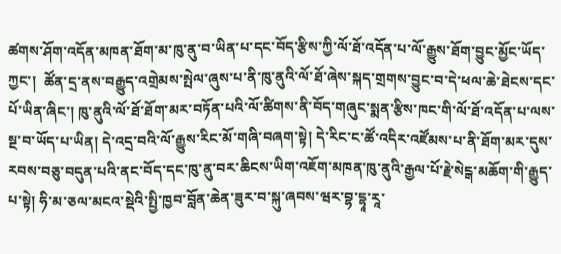ཚགས་ཤོག་འདོན་མཁན་ཐོག་མ་ཁུ་ནུ་བ་ཡིན་པ་དང་བོད་རྩིས་ཀྱི་ལོ་ཐོ་འདོན་པ་ལོ་རྒྱུས་ཐོག་བྱུང་མྱོང་ཡོད་ཀྱང་།  ཚོན་དྲ་ནས་བརྒྱུད་འགྲེམས་སྤེལ་ཞུས་པ་ནི་ཁུ་ནུའི་ལོ་ཐོ་ཞེས་སྐད་གྲགས་བྱུང་བ་དེ་ཕལ་ཆེ་ཐེངས་དང་པོ་ཡིན་ཞིང་། ཁུ་ནུའི་ལོ་ཐོ་ཐོག་མར་བཏོན་པའི་ལོ་ཚིགས་ནི་བོད་གཞུང་སྨན་རྩིས་ཁང་གི་ལོ་ཐོ་འདོན་པ་ལས་སྔ་བ་ཡོད་པ་ཡིན། དེ་འདྲ་བའི་ལོ་རྒྱུས་རིང་མོ་གཞི་བཞག་སྟེ། དེ་རིང་ང་ཚོ་འདིར་འཛོམས་པ་ནི་ཐོག་མར་དུས་རབས་བཅུ་བདུན་པའི་ནང་བོད་དང་ཁུ་ནུ་བར་ཆིངས་ཡིག་འཇོག་མཁན་ཁུ་ནུའི་རྒྱལ་པོ་རྗེ་སེངྒ་མཆོག་གི་རྒྱུད་པ་སྟེ། ཧི་མ་ཅལ་མངའ་སྡེའི་སྤྱི་ཁྱབ་བློན་ཆེན་ཟུར་བ་སྐུ་ཞབས་ཝར་བྷ་དྷཱ་རཱ་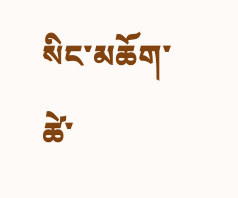སིང་མཆོག་ཚེ་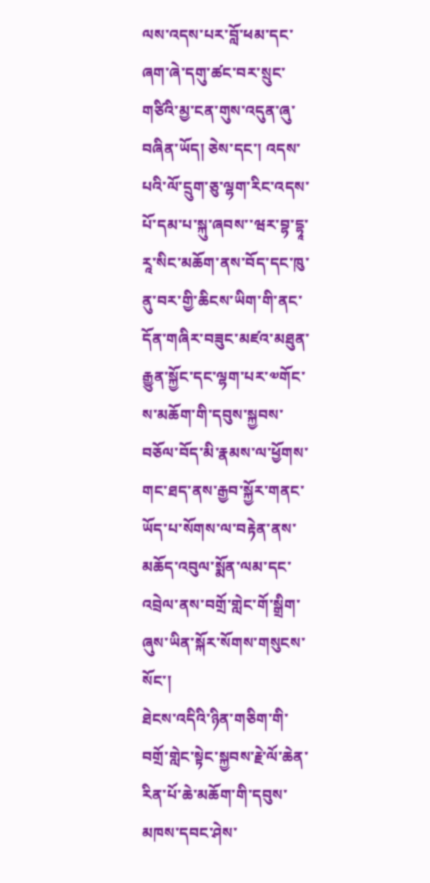ལས་འདས་པར་བློ་ཕམ་དང་ཞག་ཞེ་དགུ་ཚང་བར་སྲུང་གཙིའི་མྱ་ངན་གུས་འདུན་ཞུ་བཞིན་ཡོད། ཅེས་དང་། འདས་པའི་ལོ་དྲུག་ཅུ་ལྷག་རིང་འདས་པོ་དམ་པ་སྐུ་ཞབས་་ཝར་བྷ་དྷཱ་རཱ་སིང་མཆོག་ནས་བོད་དང་ཁུ་ནུ་བར་གྱི་ཆིངས་ཡིག་གི་ནང་དོན་གཞིར་བཟུང་མཛའ་མཐུན་རྒྱུན་སྐྱོང་དང་ལྷག་པར་༧གོང་ས་མཆོག་གི་དབུས་སྐྱབས་བཅོལ་བོད་མི་རྣམས་ལ་ཕྱོགས་གང་ཐད་ནས་རྒྱབ་སྐྱོར་གནང་ཡོད་པ་སོགས་ལ་བརྟེན་ནས་མཆོད་འབུལ་སྨོན་ལམ་དང་འབྲེལ་ནས་བགྲོ་གླེང་གོ་སྒྲིག་ཞུས་ཡིན་སྐོར་སོགས་གསུངས་སོང་།
ཐེངས་འདིའི་ཉིན་གཅིག་གི་བགྲོ་གླེང་སྟེང་སྐྱབས་རྗེ་ལོ་ཆེན་རིན་པོ་ཆེ་མཆོག་གི་དབུས་མཁས་དབང་ཤེས་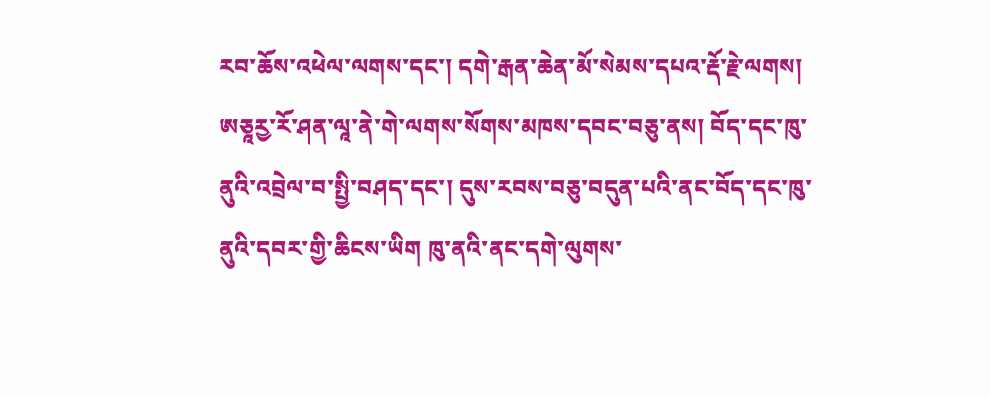རབ་ཆོས་འཕེལ་ལགས་དང་། དགེ་རྒན་ཆེན་མོ་སེམས་དཔའ་རྡོ་རྗེ་ལགས། ཨཅཱརྱ་རོ་ཤན་ལཱ་ནེ་གེ་ལགས་སོགས་མཁས་དབང་བཅུ་ནས། བོད་དང་ཁུ་ནུའི་འབྲེལ་བ་སྤྱི་བཤད་དང་། དུས་རབས་བཅུ་བདུན་པའི་ནང་བོད་དང་ཁུ་ནུའི་དབར་གྱི་ཆིངས་ཡིག ཁུ་ནའི་ནང་དགེ་ལུགས་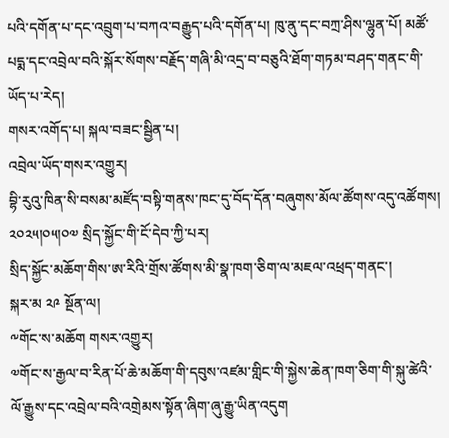པའི་དགོན་པ་དང་འབྲུག་པ་བཀའ་བརྒྱུད་པའི་དགོན་པ། ཁུ་ནུ་དང་བཀྲ་ཤིས་ལྷུན་པོ། མཚོ་པདྨ་དང་འབྲེལ་བའི་སྐོར་སོགས་བརྗོད་གཞི་མི་འདྲ་བ་བཅུའི་ཐོག་གཏམ་བཤད་གནང་གི་ཡོད་པ་རེད།
གསར་འགོད་པ། སྐལ་བཟང་སྦྱིན་པ།
འབྲེལ་ཡོད་གསར་འགྱུར།
བྷི་རུའུ་ཁིན་སི་བསམ་མཛོད་བསྟི་གནས་ཁང་དུ་བོད་དོན་བཞུགས་མོལ་ཚོགས་འདུ་འཚོགས། ༢༠༢༥།༠༥།༠༧ སྲིད་སྐྱོང་གི་ངོ་དེབ་ཀྱི་པར།
སྲིད་སྐྱོང་མཆོག་གིས་ཨ་རིའི་གྲོས་ཚོགས་མི་སྣ་ཁག་ཅིག་ལ་མཇལ་འཕྲད་གནང་།
སྐར་མ ༢༩ སྔོན་ལ།
༸གོང་ས་མཆོག གསར་འགྱུར།
༧གོང་ས་རྒྱལ་བ་རིན་པོ་ཆེ་མཆོག་གི་དབུས་འཛམ་གླིང་གི་སྐྱེས་ཆེན་ཁག་ཅིག་གི་སྐུ་ཚེའི་ལོ་རྒྱུས་དང་འབྲེལ་བའི་འགྲེམས་སྟོན་ཞིག་ཞུ་རྒྱུ་ཡིན་འདུག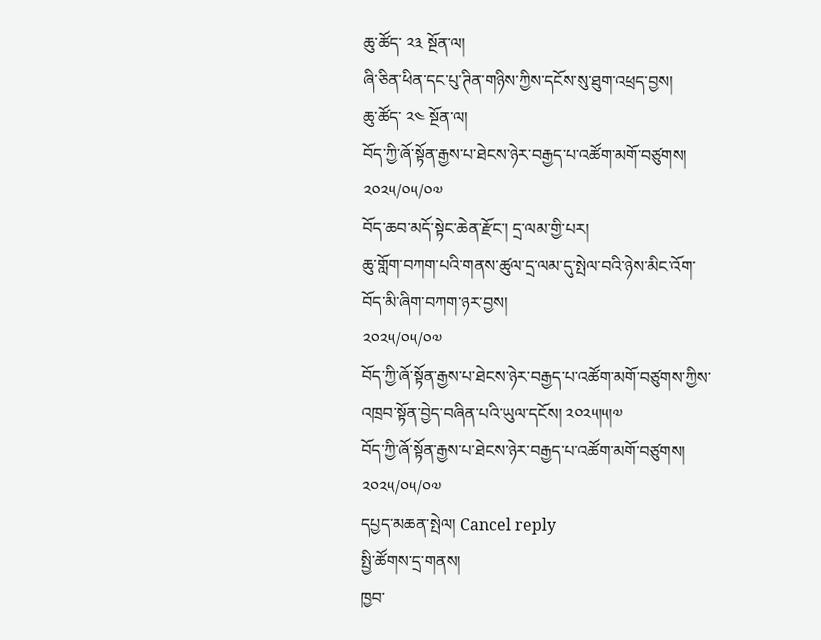ཆུ་ཚོད་ ༢༣ སྔོན་ལ།
ཞི་ཅིན་ཕིན་དང་པུ་ཊིན་གཉིས་ཀྱིས་དངོས་སུ་ཐུག་འཕྲད་བྱས།
ཆུ་ཚོད་ ༢༤ སྔོན་ལ།
བོད་ཀྱི་ཞོ་སྟོན་རྒྱས་པ་ཐེངས་ཉེར་བརྒྱད་པ་འཚོག་མགོ་བཙུགས།
༢༠༢༥/༠༥/༠༧
བོད་ཆབ་མདོ་སྟེང་ཆེན་རྫོང་། དྲ་ལམ་གྱི་པར།
ཆུ་གློག་བཀག་པའི་གནས་ཚུལ་དྲ་ལམ་དུ་སྤེལ་བའི་ཉེས་མིང་འོག་བོད་མི་ཞིག་བཀག་ཉར་བྱས།
༢༠༢༥/༠༥/༠༧
བོད་ཀྱི་ཞོ་སྟོན་རྒྱས་པ་ཐེངས་ཉེར་བརྒྱད་པ་འཚོག་མགོ་བཙུགས་ཀྱིས་འཁྲབ་སྟོན་བྱེད་བཞིན་པའི་ཡུལ་དངོས། ༢༠༢༥།༥།༧
བོད་ཀྱི་ཞོ་སྟོན་རྒྱས་པ་ཐེངས་ཉེར་བརྒྱད་པ་འཚོག་མགོ་བཙུགས།
༢༠༢༥/༠༥/༠༧
དཔྱད་མཆན་སྤེལ། Cancel reply
སྤྱི་ཚོགས་དྲ་གནས།
ཁྱབ་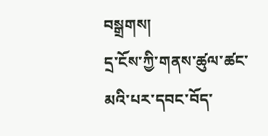བསྒྲགས།
དྲ་ངོས་ཀྱི་གནས་ཚུལ་ཚང་མའི་པར་དབང་བོད་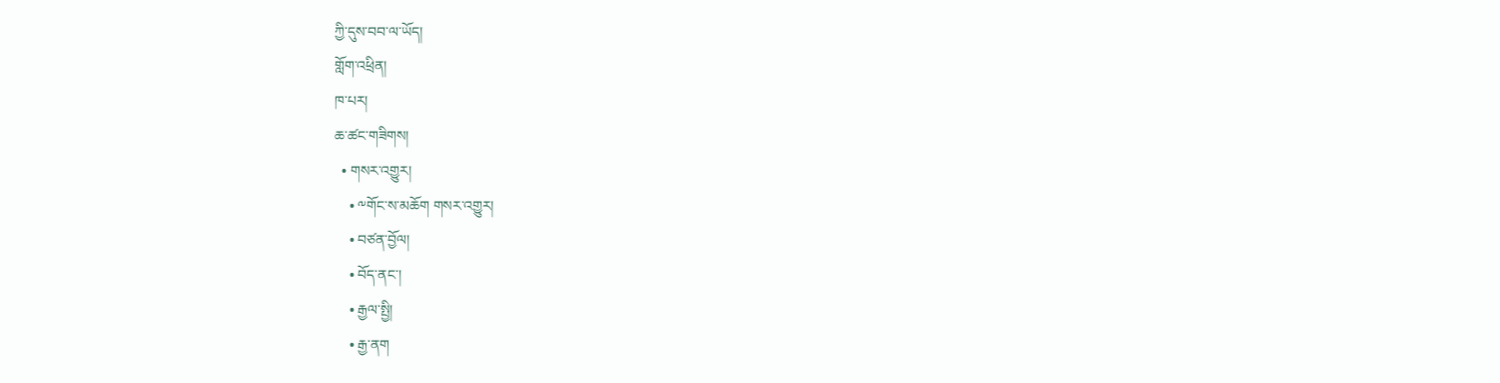ཀྱི་དུས་བབ་ལ་ཡོད།
གློག་འཕྲིན།
ཁ་པར།
ཆ་ཚང་གཟིགས།
  • གསར་འགྱུར།
    • ༸གོང་ས་མཆོག གསར་འགྱུར།
    • བཙན་བྱོལ།
    • བོད་ནང་།
    • རྒྱལ་སྤྱི།
    • རྒྱ་ནག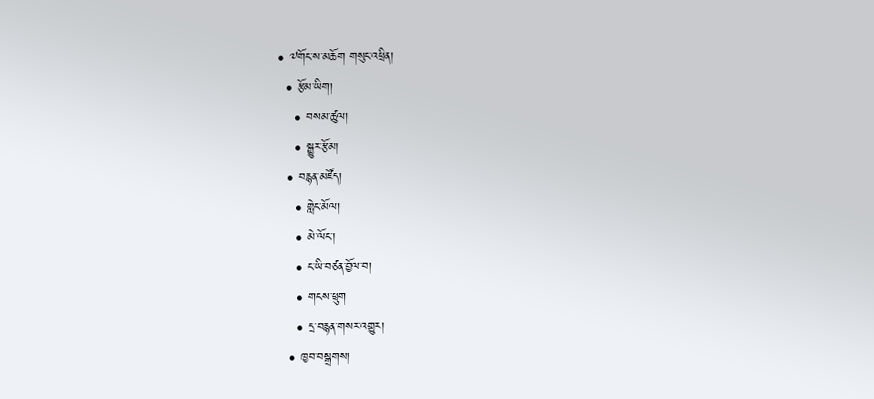• ༧གོང་ས་མཆོག གསུང་འཕྲིན།
  • རྩོམ་ཡིག།
    • བསམ་ཚུལ།
    • སྒྱུར་རྩོམ།
  • བརྙན་མཛོད།
    • གླེང་མོལ།
    • མེ་ལོང་།
    • ང་ཡི་བཙན་བྱོལ་བ།
    • གངས་ཕྲུག
    • དྲ་བརྙན་གསར་འགྱུར།
  • ཁྱབ་བསྒྲགས།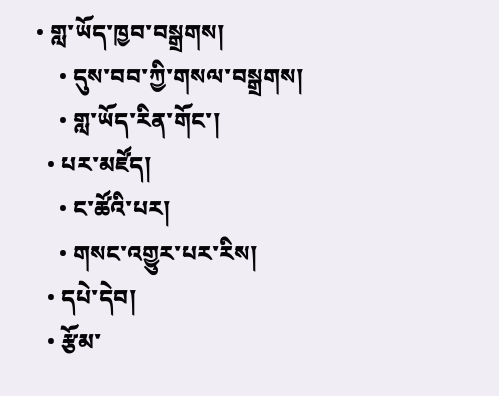• གླ་ཡོད་ཁྱབ་བསྒྲགས།
    • དུས་བབ་ཀྱི་གསལ་བསྒྲགས།
    • གླ་ཡོད་རིན་གོང་།
  • པར་མཛོད།
    • ང་ཚོའི་པར།
    • གསང་འགྱུར་པར་རིས།
  • དཔེ་དེབ།
  • རྩོམ་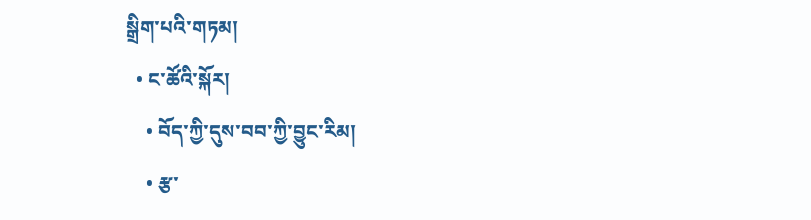སྒྲིག་པའི་གཏམ།
  • ང་ཚོའི་སྐོར།
    • བོད་ཀྱི་དུས་བབ་ཀྱི་བྱུང་རིམ།
    • རྩ་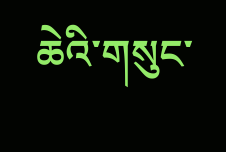ཆེའི་གསུང་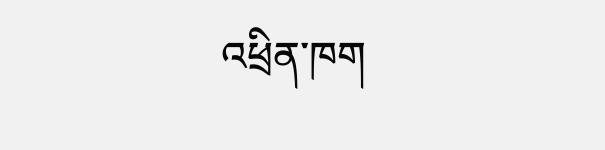འཕྲིན་ཁག